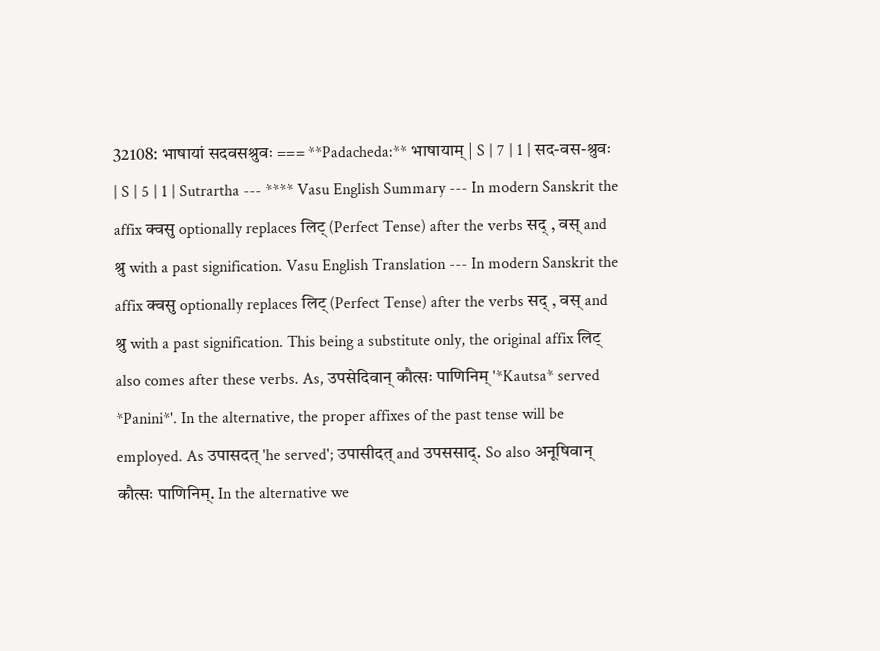32108: भाषायां सदवसश्रुवः === **Padacheda:** भाषायाम् | S | 7 | 1 | सद-वस-श्रुवः | S | 5 | 1 | Sutrartha --- **** Vasu English Summary --- In modern Sanskrit the affix क्वसु optionally replaces लिट् (Perfect Tense) after the verbs सद् , वस् and श्रु with a past signification. Vasu English Translation --- In modern Sanskrit the affix क्वसु optionally replaces लिट् (Perfect Tense) after the verbs सद् , वस् and श्रु with a past signification. This being a substitute only, the original affix लिट् also comes after these verbs. As, उपसेदिवान् कौत्सः पाणिनिम् '*Kautsa* served *Panini*'. In the alternative, the proper affixes of the past tense will be employed. As उपासदत् 'he served'; उपासीदत् and उपससाद्. So also अनूषिवान् कौत्सः पाणिनिम्. In the alternative we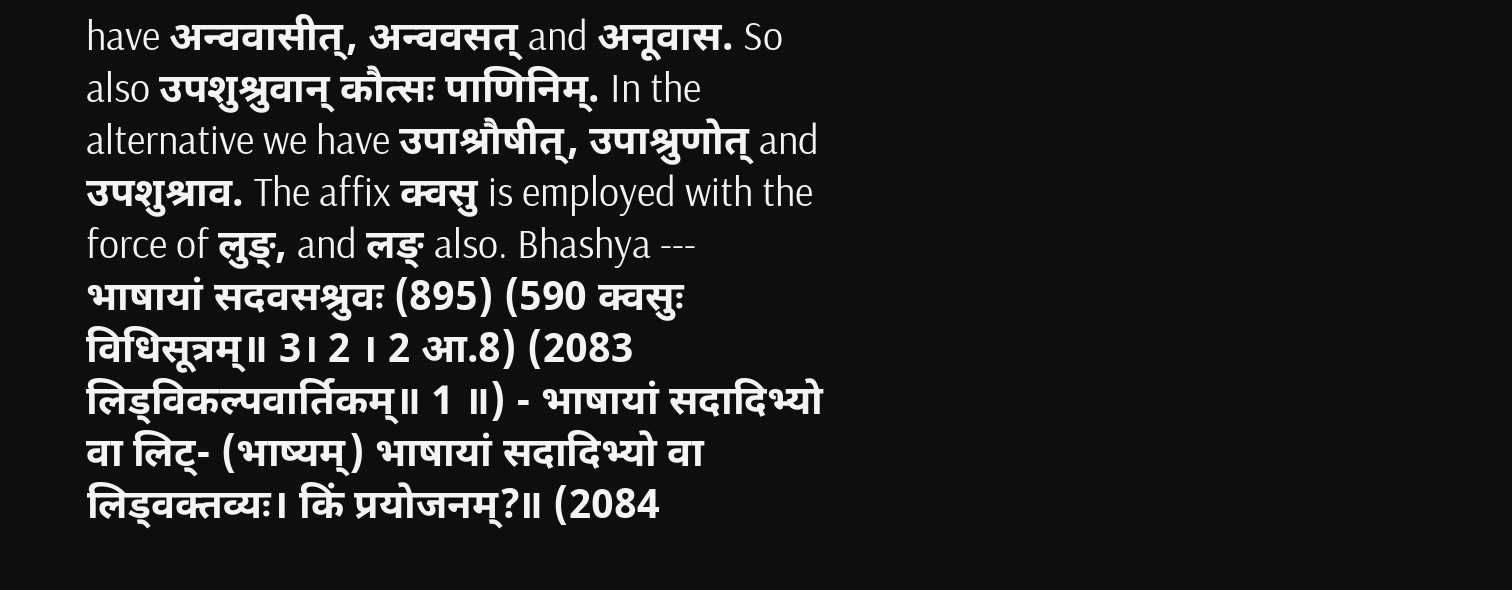have अन्ववासीत्, अन्ववसत् and अनूवास. So also उपशुश्रुवान् कौत्सः पाणिनिम्. In the alternative we have उपाश्रौषीत्, उपाश्रुणोत् and उपशुश्राव. The affix क्वसु is employed with the force of लुङ्, and लङ् also. Bhashya --- भाषायां सदवसश्रुवः (895) (590 क्वसुः विधिसूत्रम्॥ 3। 2 । 2 आ.8) (2083 लिड्विकल्पवार्तिकम्॥ 1 ॥) - भाषायां सदादिभ्यो वा लिट्- (भाष्यम्) भाषायां सदादिभ्यो वा लिड्वक्तव्यः। किं प्रयोजनम्?॥ (2084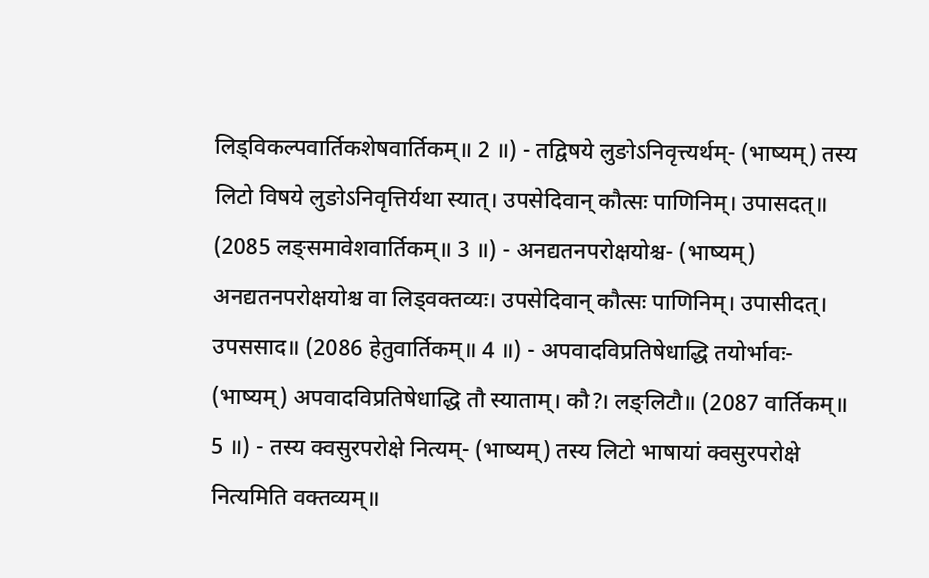लिड्विकल्पवार्तिकशेषवार्तिकम्॥ 2 ॥) - तद्विषये लुङोऽनिवृत्त्यर्थम्- (भाष्यम्) तस्य लिटो विषये लुङोऽनिवृत्तिर्यथा स्यात्। उपसेदिवान् कौत्सः पाणिनिम्। उपासदत्॥ (2085 लङ्समावेशवार्तिकम्॥ 3 ॥) - अनद्यतनपरोक्षयोश्च- (भाष्यम्) अनद्यतनपरोक्षयोश्च वा लिड्वक्तव्यः। उपसेदिवान् कौत्सः पाणिनिम्। उपासीदत्। उपससाद॥ (2086 हेतुवार्तिकम्॥ 4 ॥) - अपवादविप्रतिषेधाद्धि तयोर्भावः- (भाष्यम्) अपवादविप्रतिषेधाद्धि तौ स्याताम्। कौ?। लङ्लिटौ॥ (2087 वार्तिकम्॥ 5 ॥) - तस्य क्वसुरपरोक्षे नित्यम्- (भाष्यम्) तस्य लिटो भाषायां क्वसुरपरोक्षे नित्यमिति वक्तव्यम्॥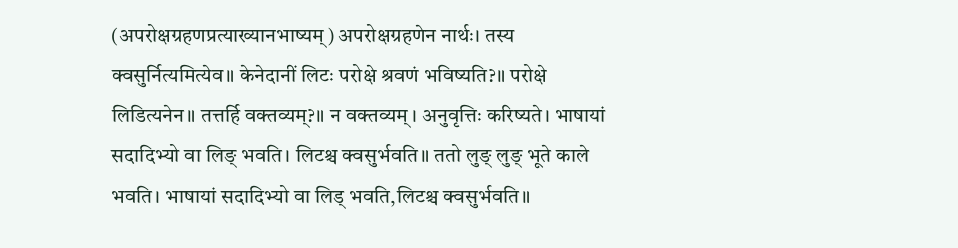(अपरोक्षग्रहणप्रत्याख्यानभाष्यम्) अपरोक्षग्रहणेन नार्थः। तस्य क्वसुर्नित्यमित्येव॥ केनेदानीं लिटः परोक्षे श्रवणं भविष्यति?॥ परोक्षे लिडित्यनेन॥ तत्तर्हि वक्तव्यम्?॥ न वक्तव्यम्। अनुवृत्तिः करिष्यते। भाषायां सदादिभ्यो वा लिङ् भवति। लिटश्च क्वसुर्भवति॥ ततो लुङ् लुङ् भूते काले भवति। भाषायां सदादिभ्यो वा लिड् भवति,लिटश्च क्वसुर्भवति॥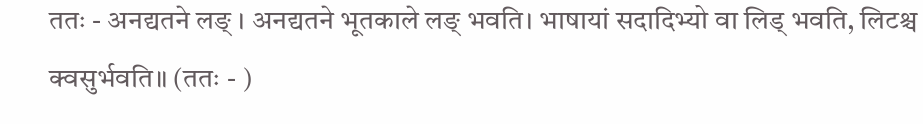ततः - अनद्यतने लङ् । अनद्यतने भूतकाले लङ् भवति। भाषायां सदादिभ्यो वा लिड् भवति, लिटश्च क्वसुर्भवति॥ (ततः - )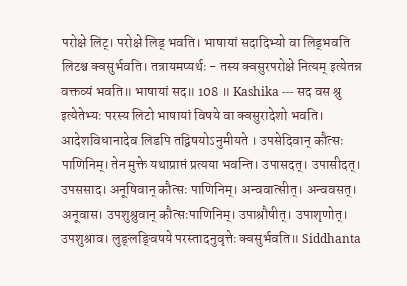परोक्षे लिट्। परोक्षे लिड् भवति। भाषायां सदादिभ्यो वा लिड्भवति लिटश्च क्वसुर्भवति। तत्रायमप्यर्थः - तस्य क्वसुरपरोक्षे नित्यम् इत्येतन्न वक्तव्यं भवति॥ भाषायां सद॥ 108 ॥ Kashika --- सद वस श्रु इत्येतेभ्यः परस्य लिटो भाषायां विषये वा क्वसुरादेशो भवति। आदेशविधानादेव लिडपि तद्विषयोऽनुमीयते । उपसेदिवान् कौत्सः पाणिनिम्। तेन मुक्ते यथाप्राप्तं प्रत्यया भवन्ति। उपासदत्। उपासीदत्। उपससाद। अनूषिवान् कौत्सः पाणिनिम्। अन्ववात्सीत्। अन्ववसत्। अनूवास। उपशुश्रुवान् कौत्सःपाणिनिम्। उपाश्रौषीत्। उपाशृणोत्। उपशुश्राव। लुङ्लङ्विषये परस्तादनुवृत्तेः क्वसुर्भवति॥ Siddhanta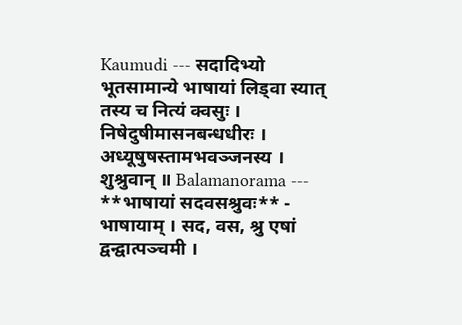Kaumudi --- सदादिभ्यो भूतसामान्ये भाषायां लिड्वा स्यात् तस्य च नित्यं क्वसुः । निषेदुषीमासनबन्धधीरः । अध्यूषुषस्तामभवञ्जनस्य । शुश्रुवान् ॥ Balamanorama --- **भाषायां सदवसश्रुवः** - भाषायाम् । सद, वस, श्रु एषां द्वन्द्वात्पञ्चमी ।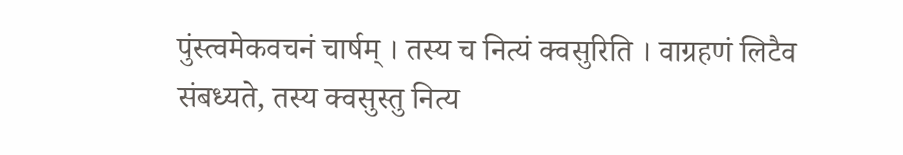पुंस्त्वमेकवचनं चार्षम् । तस्य च नित्यं क्वसुरिति । वाग्रहणं लिटैव संबध्यते, तस्य क्वसुस्तु नित्य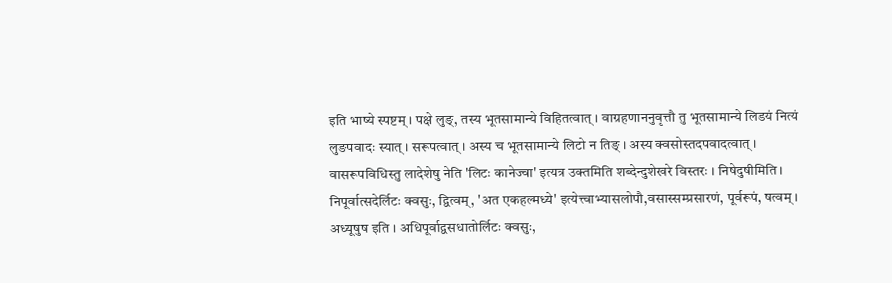इति भाष्ये स्पष्टम् । पक्षे लुङ्, तस्य भूतसामान्ये विहितत्वात् । वाग्रहणाननुवृत्तौ तु भूतसामान्ये लिडयं नित्यं लुङपवादः स्यात् । सरूपत्वात् । अस्य च भूतसामान्ये लिटो न तिङ् । अस्य क्वसोस्तदपवादत्वात् । वासरूपविधिस्तु लादेशेषु नेति 'लिटः कानेज्वा' इत्यत्र उक्तमिति शब्देन्दुशेखरे विस्तरः । निषेदुषीमिति । निपूर्वात्सदेर्लिटः क्वसुः, द्वित्वम्, 'अत एकहल्मध्ये' इत्येत्त्वाभ्यासलोपौ,वसास्सम्प्रसारणं, पूर्वरूपं, षत्वम् । अध्यूषुष इति । अधिपूर्वाद्वसधातोर्लिटः क्वसुः,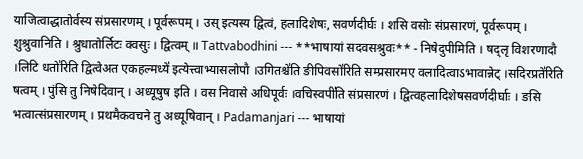याजित्वाद्धातोर्वस्य संप्रसारणम् । पूर्वरूपम् । उस् इत्यस्य द्वित्वं, हलादिशेषः, सवर्णदीर्घः । शसि वसोः संप्रसारणं, पूर्वरूपम् । शुश्रुवानिति । श्रुधातोर्लिटः क्वसुः । द्वित्वम् ॥ Tattvabodhini --- **भाषायां सदवसश्रुवः** - निषेदुपीमिति । षद्लृ विशरणादौ ।लिटि धतो॑रिति द्वित्वेअत एकहल्मध्ये॑ इत्येत्त्वाभ्यासलोपौ ।उगितश्चे॑ति ङीपिवसो॑रिति सम्प्रसारमए वलादित्वाऽभावान्नेट् ।सदिरप्रते॑रिति षत्वम् । पुंसि तु निषेदिवान् । अध्यूषुष इति । वस निवासे अधिपूर्वः ।वचिस्वपी॑ति संप्रसारणं । द्वित्वहलादिशेषसवर्णदीर्घाः । ङसि भत्वात्संप्रसारणम् । प्रथमैकवचने तु अध्यूषिवान् । Padamanjari --- भाषायां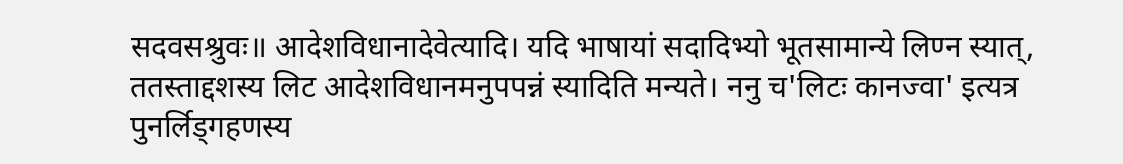सदवसश्रुवः॥ आदेशविधानादेवेत्यादि। यदि भाषायां सदादिभ्यो भूतसामान्ये लिण्न स्यात्, ततस्ताद्दशस्य लिट आदेशविधानमनुपपन्नं स्यादिति मन्यते। ननु च'लिटः कानज्वा' इत्यत्र पुनर्लिड्गहणस्य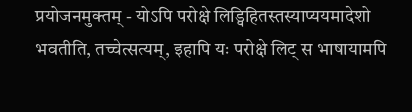प्रयोजनमुक्तम् - योऽपि परोक्षे लिड्विहितस्तस्याप्ययमादेशो भवतीति, तच्चेत्सत्यम्, इहापि यः परोक्षे लिट् स भाषायामपि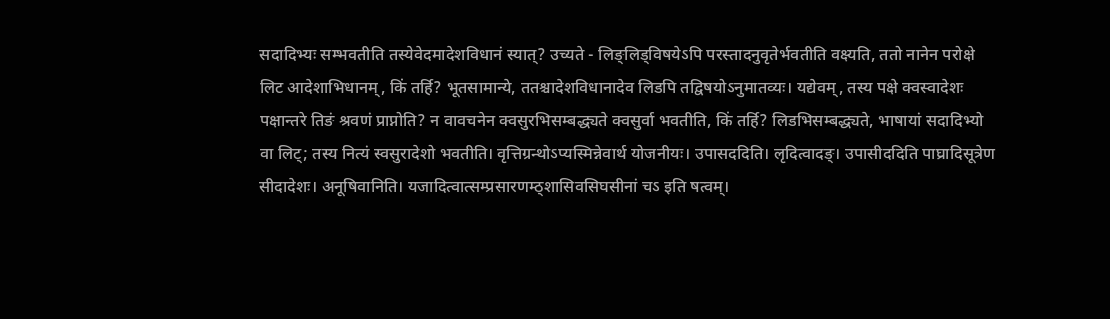सदादिभ्यः सम्भवतीति तस्येवेदमादेशविधानं स्यात्? उच्यते - लिङ्लिड्विषयेऽपि परस्तादनुवृतेर्भवतीति वक्ष्यति, ततो नानेन परोक्षे लिट आदेशाभिधानम्, किं तर्हि? भूतसामान्ये, ततश्चादेशविधानादेव लिडपि तद्विषयोऽनुमातव्यः। यद्येवम्, तस्य पक्षे क्वस्वादेशः पक्षान्तरे तिङं श्रवणं प्राप्नोति? न वावचनेन क्वसुरभिसम्बद्ध्यते क्वसुर्वा भवतीति, किं तर्हि? लिडभिसम्बद्ध्यते, भाषायां सदादिभ्यो वा लिट्; तस्य नित्यं स्वसुरादेशो भवतीति। वृत्तिग्रन्थोऽप्यस्मिन्नेवार्थ योजनीयः। उपासददिति। लृदित्वादङ्। उपासीददिति पाघ्रादिसूत्रेण सीदादेशः। अनूषिवानिति। यजादित्वात्सम्प्रसारणम्ठ्शासिवसिघसीनां चऽ इति षत्वम्।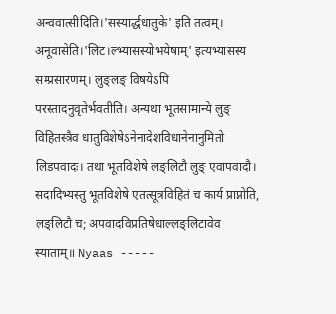अन्ववात्सीदिति।'सस्यार्द्धधातुके' इति तत्वम्। अनूवासेति।'लिट।ल्भ्यासस्योभयेषाम्' इत्यभ्यासस्य सम्प्रसारणम्। लुङ्लङ् विषयेऽपि परस्तादनुवृतेर्भवतीति। अन्यथा भूतसामान्ये लुङ् विहितस्त्रैव धातुविशेषेऽनेनादेशविधानेनानुमितो लिडपवादः। तथा भूतविशेषे लङ्लिटौ लुङ् एवापवादौ। सदादिभ्यस्तु भूतविशेषे एतत्सूत्रविहितं च कार्य प्राप्नोति, लङ्लिटौ च; अपवादविप्रतिषेधाल्लङ्लिटावेव स्याताम्॥ Nyaas -----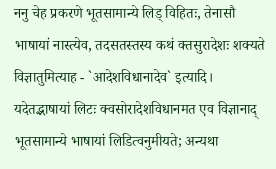ननु चेह प्रकरणे भूतसामान्ये लिड् विहितः, तेनासौ भाषायां नास्त्येव, तदसतस्तस्य कथं क्तसुरादेशः शक्यते विज्ञातुमित्याह - `आदेशविधानादेव` इत्यादि। यदेतद्भाषायां लिटः क्वसोरादेशविधानमत एव विज्ञानाद् भूतसामान्ये भाषायां लिडित्वनुमीयते; अन्यथा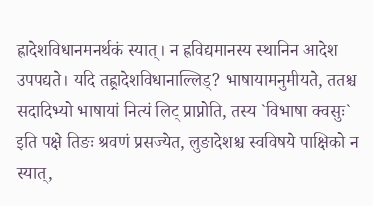ह्रादेशविधानमनर्थकं स्यात्। न ह्रविद्यमानस्य स्थानिन आदेश उपपद्यते। यदि तह्र्रादेशविधानाल्लिड्? भाषायामनुमीयते, ततश्च सदादिभ्यो भाषायां नित्यं लिट् प्राप्नोति, तस्य `विभाषा क्वसुः` इति पक्षे तिङः श्रवणं प्रसज्येत, लुङादेशश्च स्वविषये पाक्षिको न स्यात्,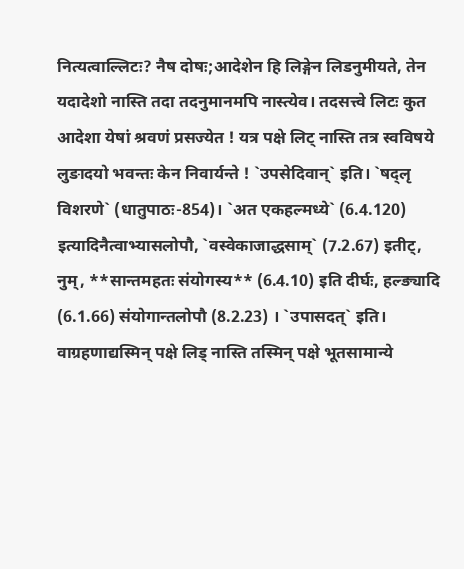नित्यत्वाल्लिटः? नैष दोषः;आदेशेन हि लिङ्गेन लिडनुमीयते, तेन यदादेशो नास्ति तदा तदनुमानमपि नास्त्येव। तदसत्त्वे लिटः कुत आदेशा येषां श्रवणं प्रसज्येत ! यत्र पक्षे लिट् नास्ति तत्र स्वविषये लुङादयो भवन्तः केन निवार्यन्ते ! `उपसेदिवान्` इति। `षद्लृ विशरणे` (धातुपाठः-854)। `अत एकहल्मध्ये` (6.4.120) इत्यादिनैत्वाभ्यासलोपौ, `वस्वेकाजाद्धसाम्` (7.2.67) इतीट्, नुम्, **सान्तमहतः संयोगस्य** (6.4.10) इति दीर्घः, हल्ङ्यादि (6.1.66) संयोगान्तलोपौ (8.2.23) । `उपासदत्` इति। वाग्रहणाद्यस्मिन् पक्षे लिड् नास्ति तस्मिन् पक्षे भूतसामान्ये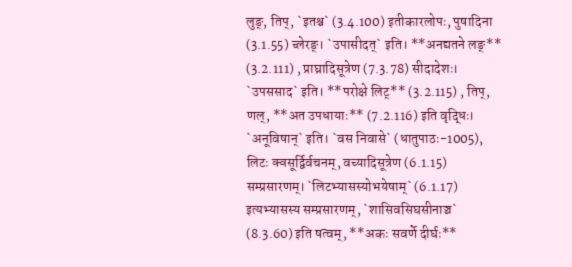लुङ्, तिप्, `इतश्च` (3.4.100) इतीकारलोपः, पुषादिना (3.1.55) च्लेरङ्। `उपासीदत्` इति। **अनद्यतने लङ्** (3.2.111) , प्राघ्रादिसूत्रेण (7.3.78) सीदादेशः। `उपससाद` इति। **परोक्षे लिट्** (3.2.115) , तिप्, णल्, **अत उपधायाः** (7.2.116) इति वृद्धिः। `अनूविषान्` इति। `वस निवासे` (धातुपाठः-1005), लिटः क्वसूर्द्विर्वचनम्, वच्यादिसूत्रेण (6.1.15) सम्प्रसारणम्। `लिटभ्यासस्योभयेषाम्` (6.1.17) इत्यभ्यासस्य सम्प्रसारणम्, `शासिवसिघसीनाञ्च` (8.3.60) इति षत्वम्, **अकः सवर्णे दीर्घः**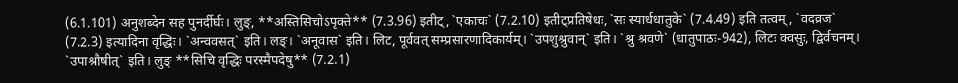(6.1.101) अनुशब्देन सह पुनर्दीर्घः। लुङ्, **अस्तिसिचोऽपृक्ते** (7.3.96) इतीट्, `एकाचः` (7.2.10) इतीट्प्रतिषेधः, `सः स्यार्धधातुके` (7.4.49) इति तत्वम्, `वदव्रज` (7.2.3) इत्यादिना वृद्धिः। `अन्ववसत्` इति। लङ्। `अनूवास` इति। लिट, पूर्ववत् सम्प्रसारणादिकार्यम्। `उपशुश्रुवान्` इति। `श्रु श्रवणे` (धातुपाठः-942), लिटः क्वसुः, द्विर्वचनम्। `उपाश्रौषीत्` इति। लुङ् **सिचि वृद्धिः परस्मैपदेषु** (7.2.1)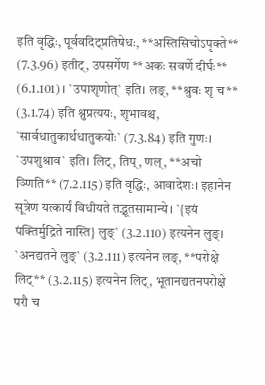इति वृद्धिः, पूर्ववदिट्प्रतिषेधः, **अस्तिसिचोऽपृक्ते** (7.3.96) इतीट्, उपसर्गेण **अकः सवर्णे दीर्घः** (6.1.101) । `उपाशृणोत्` इति। लङ्, **श्रुवः शृ च** (3.1.74) इति श्नुप्रत्ययः, शृभावश्च, `सार्वधातुकार्थधातुकयोः` (7.3.84) इति गुणः। `उपशुश्राव` इति। लिट्, तिप्, णल्, **अचो ञ्णिति** (7.2.115) इति वृद्धिः, आवादेशः। इहानेन सूत्रेण यत्कार्यं विधीयते तद्भूतसामान्ये। `{इयं पंक्तिर्मुद्रिते नास्ति} लुङ्` (3.2.110) इत्यनेन लुङ्। `अनद्यतने लुङ्` (3.2.111) इत्यनेन लङ्, **परोक्षे लिट्** (3.2.115) इत्यनेन लिट्, भूतानद्यतनपरोक्षे परौ च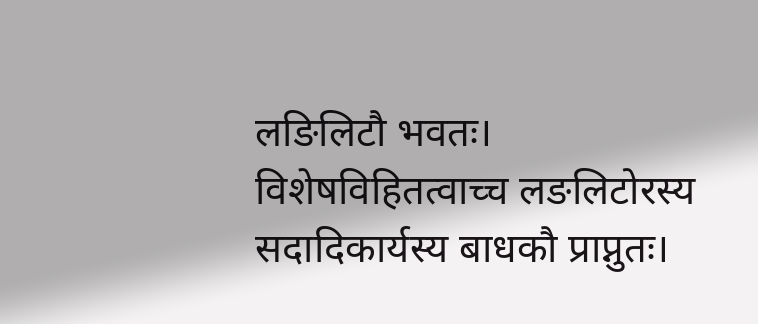लङिलिटौ भवतः। विशेषविहितत्वाच्च लङलिटोरस्य सदादिकार्यस्य बाधकौ प्राप्नुतः।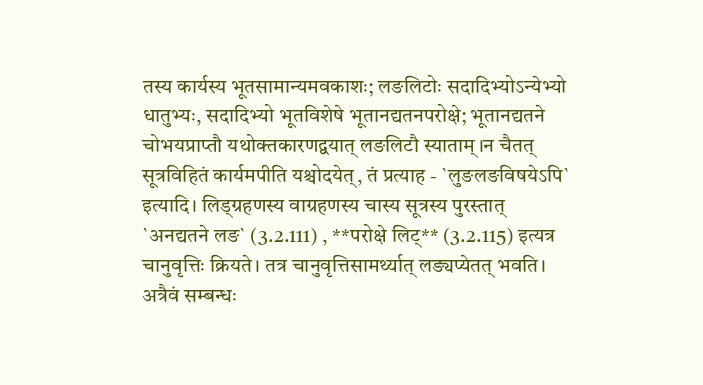तस्य कार्यस्य भूतसामान्यमवकाशः; लङलिटोः सदादिभ्योऽन्येभ्यो धातुभ्यः, सदादिभ्यो भूतविशेषे भूतानद्यतनपरोक्षे; भूतानद्यतने चोभयप्राप्तौ यथोक्तकारणद्वयात् लङलिटौ स्याताम्।न चैतत् सूत्रविहितं कार्यमपीति यश्चोदयेत्, तं प्रत्याह - `लुङलङविषयेऽपि` इत्यादि। लिड्ग्रहणस्य वाग्रहणस्य चास्य सूत्रस्य पुरस्तात् `अनद्यतने लङ` (3.2.111) , **परोक्षे लिट्** (3.2.115) इत्यत्र चानुवृत्तिः क्रियते। तत्र चानुवृत्तिसामर्थ्यात् लङ्यप्येतत् भवति। अत्रैवं सम्बन्धः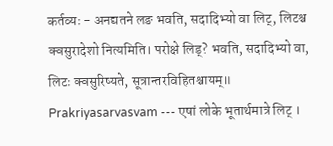कर्तव्यः - अनद्यतने लङ भवति, सदादिभ्यो वा लिट्, लिटश्च क्वसुरादेशो नित्यमिति। परोक्षे लिड्? भवति, सदादिभ्यो वा, लिटः क्वसुरिष्यते, सूत्रान्तरविहितश्चायम्॥ Prakriyasarvasvam --- एषां लोके भूतार्थमात्रे लिट् ।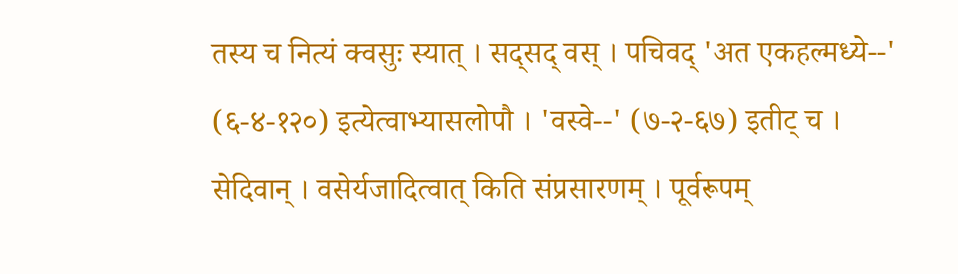तस्य च नित्यं क्वसुः स्यात् । सद्‌सद् वस् । पचिवद् 'अत एकहल्मध्ये--' (६-४-१२०) इत्येत्वाभ्यासलोपौ । 'वस्वे--' (७-२-६७) इतीट् च । सेदिवान् । वसेर्यजादित्वात् किति संप्रसारणम् । पूर्वरूपम्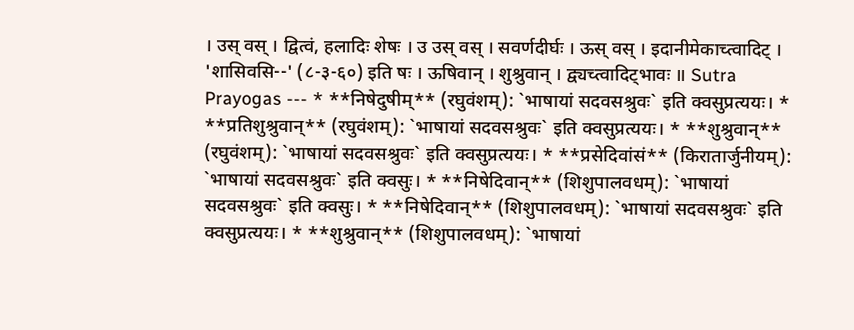। उस् वस् । द्वित्वं, हलादिः शेषः । उ उस् वस् । सवर्णदीर्घः । ऊस् वस् । इदानीमेकाच्त्वादिट् । 'शासिवसि--' (८-३-६०) इति षः । ऊषिवान् । शुश्रुवान् । द्व्यच्त्वादिट्भावः ॥ Sutra Prayogas --- * **निषेदुषीम्** (रघुवंशम्): `भाषायां सदवसश्रुवः` इति क्वसुप्रत्ययः। * **प्रतिशुश्रुवान्** (रघुवंशम्): `भाषायां सदवसश्रुवः` इति क्वसुप्रत्ययः। * **शुश्रुवान्** (रघुवंशम्): `भाषायां सदवसश्रुवः` इति क्वसुप्रत्ययः। * **प्रसेदिवांसं** (किरातार्जुनीयम्): `भाषायां सदवसश्रुवः` इति क्वसुः। * **निषेदिवान्** (शिशुपालवधम्): `भाषायां सदवसश्रुवः` इति क्वसुः। * **निषेदिवान्** (शिशुपालवधम्): `भाषायां सदवसश्रुवः` इति क्वसुप्रत्ययः। * **शुश्रुवान्** (शिशुपालवधम्): `भाषायां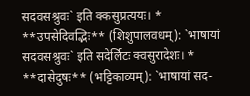सदवसश्रुवः` इति क्कसुप्रत्ययः। * **उपसेदिवद्भिः** (शिशुपालवधम्): `भाषायां सदवसश्रुवः` इति सदेर्लिटः क्वसुरादेशः। * **दासेदुषः** (भट्टिकाव्यम्): `भाषायां सद-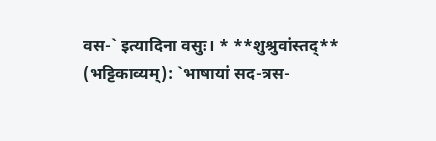वस-` इत्यादिना वसुः। * **शुश्रुवांस्तद्** (भट्टिकाव्यम्): `भाषायां सद-त्रस-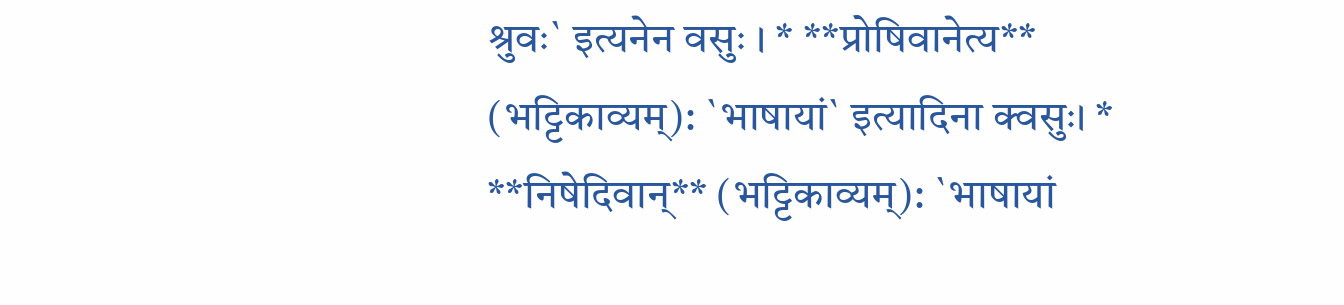श्रुवः` इत्यनेन वसुः । * **प्रोषिवानेत्य** (भट्टिकाव्यम्): `भाषायां` इत्यादिना क्वसुः। * **निषेदिवान्** (भट्टिकाव्यम्): `भाषायां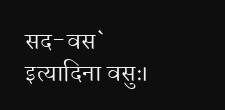सद-वस` इत्यादिना वसुः।